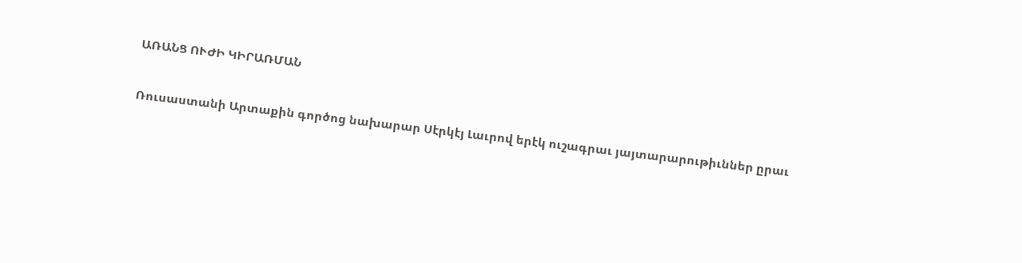ԱՌԱՆՑ ՈՒԺԻ ԿԻՐԱՌՄԱՆ

Ռուսաստանի Արտաքին գործոց նախարար Սէրկէյ Լաւրով երէկ ուշագրաւ յայտարարութիւններ ըրաւ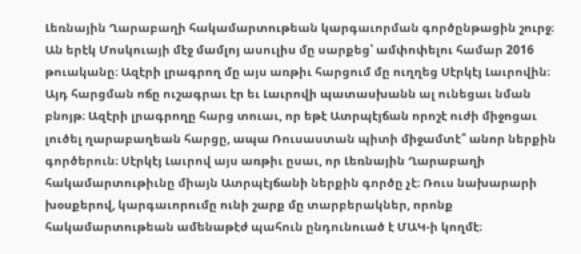Լեռնային Ղարաբաղի հակամարտութեան կարգաւորման գործընթացին շուրջ։ Ան երէկ Մոսկուայի մէջ մամլոյ ասուլիս մը սարքեց՝ ամփոփելու համար 2016 թուականը։ Ազէրի լրագրող մը այս առթիւ հարցում մը ուղղեց Սէրկէյ Լաւրովին։ Այդ հարցման ոճը ուշագրաւ էր եւ Լաւրովի պատասխանն ալ ունեցաւ նման բնոյթ։ Ազէրի լրագրողը հարց տուաւ, որ եթէ Ատրպէյճան որոշէ ուժի միջոցաւ լուծել ղարաբաղեան հարցը, ապա Ռուսաստան պիտի միջամտէ՞ անոր ներքին գործերուն։ Սէրկէյ Լաւրով այս առթիւ ըսաւ, որ Լեռնային Ղարաբաղի հակամարտութիւնը միայն Ատրպէյճանի ներքին գործը չէ։ Ռուս նախարարի խօսքերով, կարգաւորումը ունի շարք մը տարբերակներ, որոնք հակամարտութեան ամենաթէժ պահուն ընդունուած է ՄԱԿ-ի կողմէ։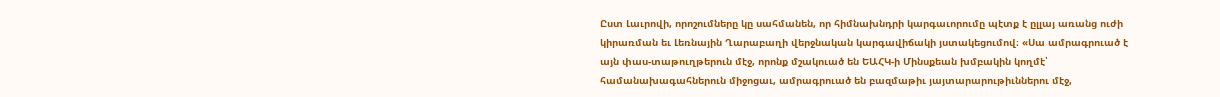Ըստ Լաւրովի, որոշումները կը սահմանեն, որ հիմնախնդրի կարգաւորումը պէտք է ըլլայ առանց ուժի կիրառման եւ Լեռնային Ղարաբաղի վերջնական կարգավիճակի յստակեցումով։ «Սա ամրագրուած է այն փաս-տաթուղթերուն մէջ, որոնք մշակուած են ԵԱՀԿ-ի Մինսքեան խմբակին կողմէ՝ համանախագահներուն միջոցաւ, ամրագրուած են բազմաթիւ յայտարարութիւններու մէջ,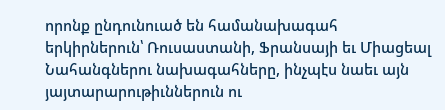որոնք ընդունուած են համանախագահ երկիրներուն՝ Ռուսաստանի, Ֆրանսայի եւ Միացեալ Նահանգներու նախագահները, ինչպէս նաեւ այն յայտարարութիւններուն ու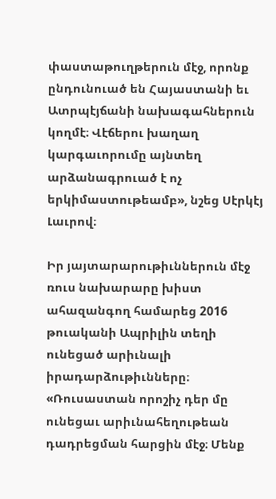փաստաթուղթերուն մէջ, որոնք ընդունուած են Հայաստանի եւ Ատրպէյճանի նախագահներուն կողմէ։ Վէճերու խաղաղ կարգաւորումը այնտեղ արձանագրուած է ոչ երկիմաստութեամբ», նշեց Սէրկէյ Լաւրով։

Իր յայտարարութիւններուն մէջ ռուս նախարարը խիստ ահազանգող համարեց 2016 թուականի Ապրիլին տեղի ունեցած արիւնալի իրադարձութիւնները։ «Ռուսաստան որոշիչ դեր մը ունեցաւ արիւնահեղութեան դադրեցման հարցին մէջ։ Մենք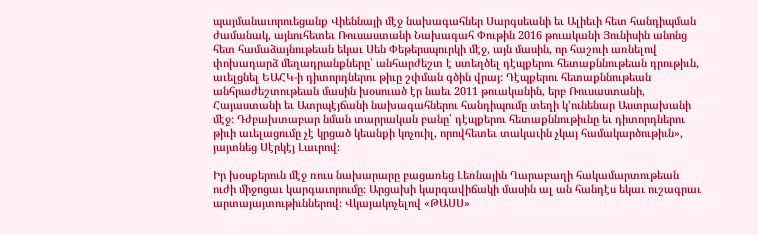պայմանաւորուեցանք Վիեննայի մէջ նախագահներ Սարգսեանի եւ Ալիեւի հետ հանդիպման ժամանակ, այնուհետեւ Ռուսաստանի Նախագահ Փութին 2016 թուականի Յունիսին անոնց հետ համաձայնութեան եկաւ Սեն Փեթերսպուրկի մէջ, այն մասին, որ հաշուի առնելով փոխադարձ մեղադրանքները՝ անհարժեշտ է ստեղծել դէպքերու հետաքննութեան դրութիւն, աւելցնել ԵԱՀԿ-ի դիտորդներու թիւը շփման գծին վրայ։ Դէպքերու հետաքննութեան անհրաժեշտութեան մասին խօսուած էր նաեւ 2011 թուականին, երբ Ռուսաստանի, Հայաստանի եւ Ատրպէյճանի նախագահներու հանդիպումը տեղի կ՚ունենար Աստրախանի մէջ։ Դժբախտաբար նման տարրական բանը՝ դէպքերու հետաքննութիւնը եւ դիտորդներու թիւի աւելացումը չէ կրցած կեանքի կոչուիլ, որովհետեւ տակաւին չկայ համակարծութիւն», յայտնեց Սէրկէյ Լաւրով։

Իր խօսքերուն մէջ ռուս նախարարը բացառեց Լեռնային Ղարաբաղի հակամարտութեան ուժի միջոցաւ կարգաւորումը։ Արցախի կարգավիճակի մասին ալ ան հանդէս եկաւ ուշագրաւ արտայայտութիւններով։ Վկայակոչելով «ԹԱՍՍ»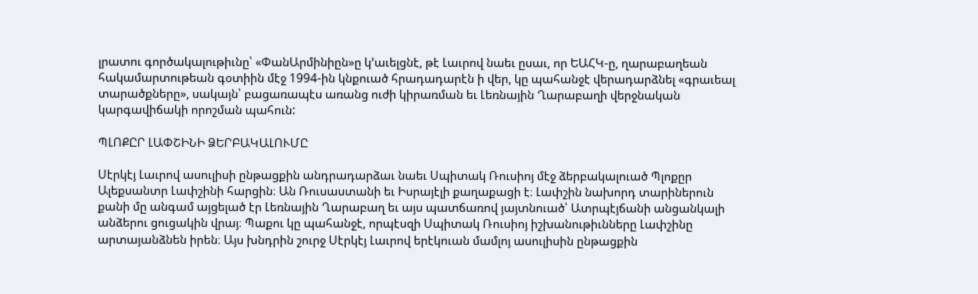լրատու գործակալութիւնը՝ «ՓանԱրմինիըն»ը կ՚աւելցնէ, թէ Լաւրով նաեւ ըսաւ, որ ԵԱՀԿ-ը, ղարաբաղեան հակամարտութեան գօտիին մէջ 1994-ին կնքուած հրադադարէն ի վեր, կը պահանջէ վերադարձնել «գրաւեալ տարածքները», սակայն՝ բացառապէս առանց ուժի կիրառման եւ Լեռնային Ղարաբաղի վերջնական կարգավիճակի որոշման պահուն:

ՊԼՈՔԸՐ ԼԱՓՇԻՆԻ ՁԵՐԲԱԿԱԼՈՒՄԸ

Սէրկէյ Լաւրով ասուլիսի ընթացքին անդրադարձաւ նաեւ Սպիտակ Ռուսիոյ մէջ ձերբակալուած Պլոքըր Ալեքսանտր Լափշինի հարցին։ Ան Ռուսաստանի եւ Իսրայէլի քաղաքացի է։ Լափշին նախորդ տարիներուն քանի մը անգամ այցելած էր Լեռնային Ղարաբաղ եւ այս պատճառով յայտնուած՝ Ատրպէյճանի անցանկալի անձերու ցուցակին վրայ։ Պաքու կը պահանջէ, որպէսզի Սպիտակ Ռուսիոյ իշխանութիւնները Լափշինը արտայանձնեն իրեն։ Այս խնդրին շուրջ Սէրկէյ Լաւրով երէկուան մամլոյ ասուլիսին ընթացքին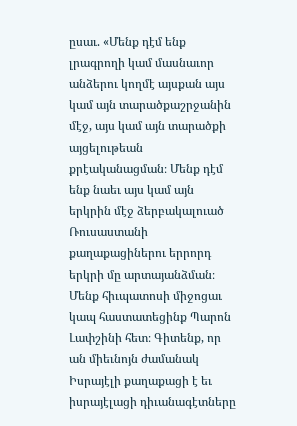ըսաւ. «Մենք դէմ ենք լրագրողի կամ մասնաւոր անձերու կողմէ այսքան այս կամ այն տարածքաշրջանին մէջ, այս կամ այն տարածքի այցելութեան քրէականացման։ Մենք դէմ ենք նաեւ այս կամ այն երկրին մէջ ձերբակալուած Ռուսաստանի քաղաքացիներու երրորդ երկրի մը արտայանձման։ Մենք հիւպատոսի միջոցաւ կապ հաստատեցինք Պարոն Լափշինի հետ։ Գիտենք, որ ան միեւնոյն ժամանակ Իսրայէլի քաղաքացի է եւ իսրայէլացի դիւանագէտները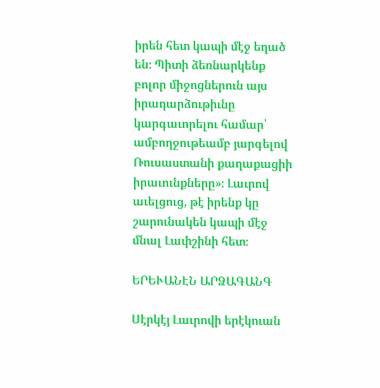իրեն հետ կապի մէջ եղած են։ Պիտի ձեռնարկենք բոլոր միջոցներուն այս իրադարձութիւնը կարգաւորելու համար՝ ամբողջութեամբ յարգելով Ռուսաստանի քաղաքացիի իրաւունքները»։ Լաւրով աւելցուց, թէ իրենք կը շարունակեն կապի մէջ մնալ Լափշինի հետ։

ԵՐԵՒԱՆԷՆ ԱՐՁԱԳԱՆԳ

Սէրկէյ Լաւրովի երէկուան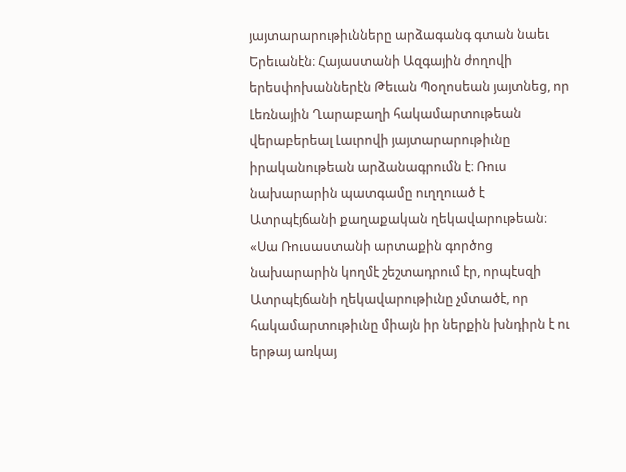յայտարարութիւնները արձագանգ գտան նաեւ Երեւանէն։ Հայաստանի Ազգային ժողովի երեսփոխաններէն Թեւան Պօղոսեան յայտնեց, որ Լեռնային Ղարաբաղի հակամարտութեան վերաբերեալ Լաւրովի յայտարարութիւնը իրականութեան արձանագրումն է։ Ռուս նախարարին պատգամը ուղղուած է Ատրպէյճանի քաղաքական ղեկավարութեան։ «Սա Ռուսաստանի արտաքին գործոց նախարարին կողմէ շեշտադրում էր, որպէսզի Ատրպէյճանի ղեկավարութիւնը չմտածէ, որ հակամարտութիւնը միայն իր ներքին խնդիրն է ու երթայ առկայ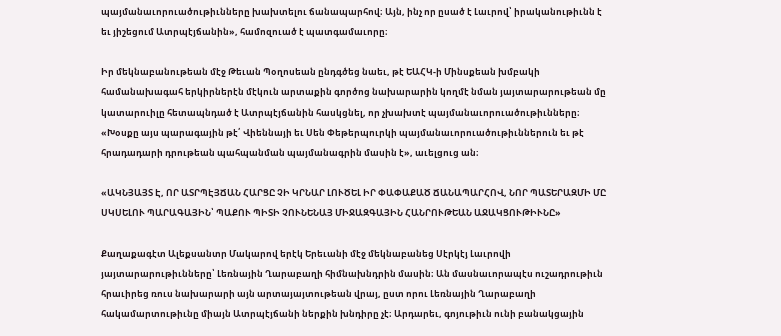պայմանաւորուածութիւնները խախտելու ճանապարհով։ Այն, ինչ որ ըսած է Լաւրով՝ իրականութիւնն է եւ յիշեցում Ատրպէյճանին», համոզուած է պատգամաւորը։

Իր մեկնաբանութեան մէջ Թեւան Պօղոսեան ընդգծեց նաեւ, թէ ԵԱՀԿ-ի Մինսքեան խմբակի համանախագահ երկիրներէն մէկուն արտաքին գործոց նախարարին կողմէ նման յայտարարութեան մը կատարուիլը հետապնդած է Ատրպէյճանին հասկցնել, որ չխախտէ պայմանաւորուածութիւնները։ «Խօսքը այս պարագային թէ՛ Վիեննայի եւ Սեն Փեթերպուրկի պայմանաւորուածութիւններուն եւ թէ հրադադարի դրութեան պահպանման պայմանագրին մասին է», աւելցուց ան։

«ԱԿՆՅԱՅՏ Է, ՈՐ ԱՏՐՊԷՅՃԱՆ ՀԱՐՑԸ ՉԻ ԿՐՆԱՐ ԼՈՒԾԵԼ ԻՐ ՓԱՓԱՔԱԾ ՃԱՆԱՊԱՐՀՈՎ, ՆՈՐ ՊԱՏԵՐԱԶՄԻ ՄԸ ՍԿՍԵԼՈՒ ՊԱՐԱԳԱՅԻՆ՝ ՊԱՔՈՒ ՊԻՏԻ ՉՈՒՆԵՆԱՅ ՄԻՋԱԶԳԱՅԻՆ ՀԱՆՐՈՒԹԵԱՆ ԱՋԱԿՑՈՒԹԻՒՆԸ»

Քաղաքագէտ Ալեքսանտր Մակարով երէկ Երեւանի մէջ մեկնաբանեց Սէրկէյ Լաւրովի յայտարարութիւնները՝ Լեռնային Ղարաբաղի հիմնախնդրին մասին։ Ան մասնաւորապէս ուշադրութիւն հրաւիրեց ռուս նախարարի այն արտայայտութեան վրայ, ըստ որու Լեռնային Ղարաբաղի հակամարտութիւնը միայն Ատրպէյճանի ներքին խնդիրը չէ։ Արդարեւ, գոյութիւն ունի բանակցային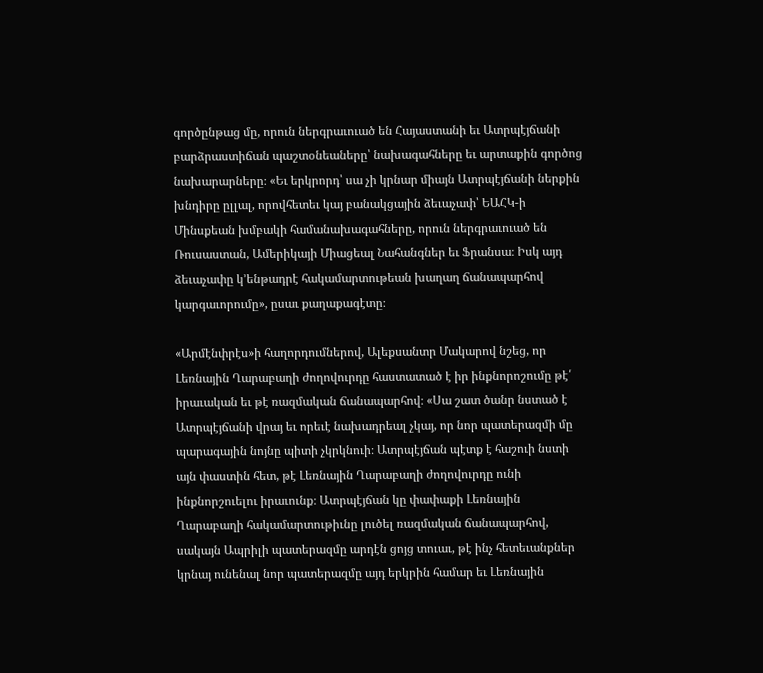գործընթաց մը, որուն ներգրաւուած են Հայաստանի եւ Ատրպէյճանի բարձրաստիճան պաշտօնեաները՝ նախագահները եւ արտաքին գործոց նախարարները։ «Եւ երկրորդ՝ սա չի կրնար միայն Ատրպէյճանի ներքին խնդիրը ըլլալ, որովհետեւ կայ բանակցային ձեւաչափ՝ ԵԱՀԿ-ի Մինսքեան խմբակի համանախագահները, որուն ներգրաւուած են Ռուսաստան, Ամերիկայի Միացեալ Նահանգներ եւ Ֆրանսա։ Իսկ այդ ձեւաչափը կ՚ենթադրէ հակամարտութեան խաղաղ ճանապարհով կարգաւորումը», ըսաւ քաղաքագէտը։

«Արմէնփրէս»ի հաղորդումներով, Ալեքսանտր Մակարով նշեց, որ Լեռնային Ղարաբաղի ժողովուրդը հաստատած է իր ինքնորոշումը թէ՛ իրաւական եւ թէ ռազմական ճանապարհով։ «Սա շատ ծանր նստած է Ատրպէյճանի վրայ եւ որեւէ նախադրեալ չկայ, որ նոր պատերազմի մը պարագային նոյնը պիտի չկրկնուի։ Ատրպէյճան պէտք է հաշուի նստի այն փաստին հետ, թէ Լեռնային Ղարաբաղի ժողովուրդը ունի ինքնորշուելու իրաւունք։ Ատրպէյճան կը փափաքի Լեռնային Ղարաբաղի հակամարտութիւնը լուծել ռազմական ճանապարհով, սակայն Ապրիլի պատերազմը արդէն ցոյց տուաւ, թէ ինչ հետեւանքներ կրնայ ունենալ նոր պատերազմը այդ երկրին համար եւ Լեռնային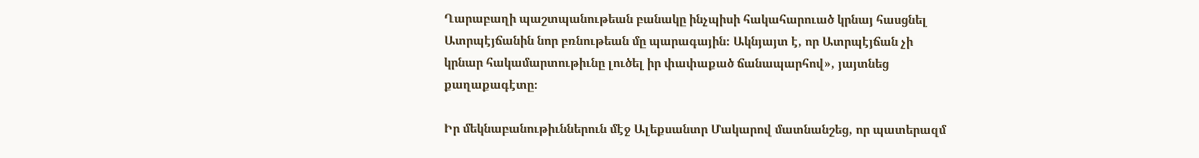Ղարաբաղի պաշտպանութեան բանակը ինչպիսի հակահարուած կրնայ հասցնել Ատրպէյճանին նոր բռնութեան մը պարագային։ Ակնյայտ է, որ Ատրպէյճան չի կրնար հակամարտութիւնը լուծել իր փափաքած ճանապարհով», յայտնեց քաղաքագէտը։

Իր մեկնաբանութիւններուն մէջ Ալեքսանտր Մակարով մատնանշեց, որ պատերազմ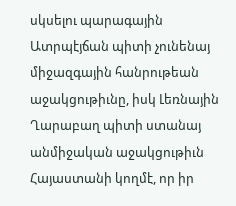սկսելու պարագային Ատրպէյճան պիտի չունենայ միջազգային հանրութեան աջակցութիւնը, իսկ Լեռնային Ղարաբաղ պիտի ստանայ անմիջական աջակցութիւն Հայաստանի կողմէ, որ իր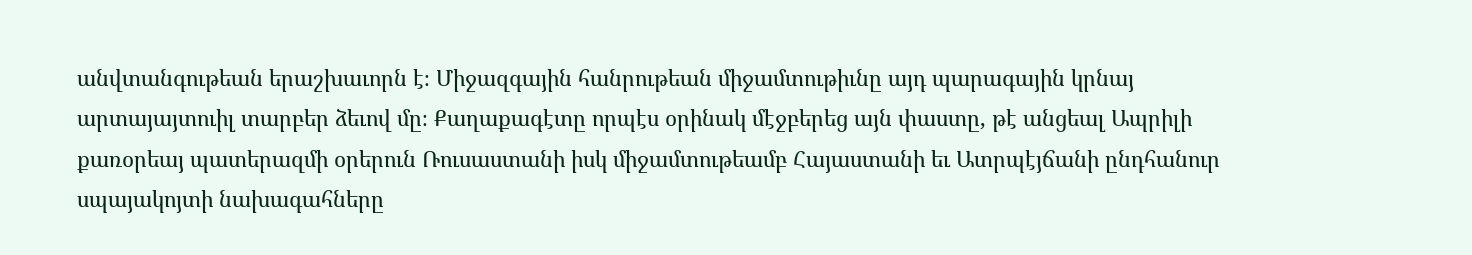անվտանգութեան երաշխաւորն է։ Միջազգային հանրութեան միջամտութիւնը այդ պարագային կրնայ արտայայտուիլ տարբեր ձեւով մը։ Քաղաքագէտը որպէս օրինակ մէջբերեց այն փաստը, թէ անցեալ Ապրիլի քառօրեայ պատերազմի օրերուն Ռուսաստանի իսկ միջամտութեամբ Հայաստանի եւ Ատրպէյճանի ընդհանուր սպայակոյտի նախագահները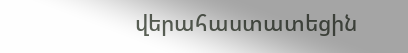վերահաստատեցին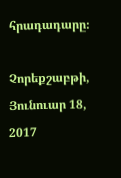հրադադարը։

Չորեքշաբթի, Յունուար 18, 2017